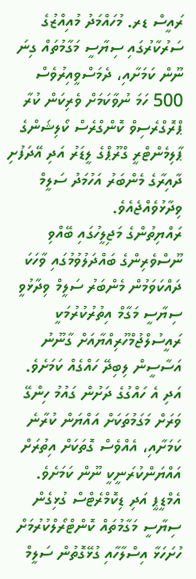ރައީސް ޑރ. މުހައްމަދު މުއިއްޒުގެ ސަރުކާރުގައި ސިޔާސީ މަގާމުތައް ގިނަ ނޫން ކަމަށާއި، ދެމަސްވީއިރުވެސް 500 ހަމަ ނުވާކަމަށް ވެރިކަން ކުރާ ޕްރޮގްރެސިވް ކޮންގްރެސް ކޯލިޝަންގެ ޕާލިމެންޓްރީ ގްރޫޕްގެ ލީޑަރު އަދި އޭދަފުށި ދާއިރާގެ މެންބަރު އަހުމަދު ސަލީމް ވިދާޅުވެއްޖެއެވެ.
ރައްޔިތުންގެ މަޖިލީހުގައި ބޭއްވި ނޫސްވެރިންގެ ބައްދަލުވުމުގައި ވާހަކަ ދައްކަވަމުން މެންބަރު ސަލީމް ވިދާޅުވީ ސިޔާސީ މަގާމް އިތުރުކުރުމަކީ ރައީސުލްޖުމްހޫރިއްޔާއަށް ގާނޫނު އަސާސީން ލިބިދޭ ހައްގެއް ކަމަށެވެ. އަދި އެ ހައްގުގެ ދަށުން ގައުމު ހިންގޭ ވަރަށް މަގަމުތަކަށް އައްޔަން ކުރާނެ ކަމަށާއި، އެއްވެސް ގޮތަކަށް އިތުރަށް އައްޔަންކުރަނީކީ ނޫން ކަމަށެވެ.
އެމްޑީޕީ އަދި ޑިކޮމްރެޓްސް ގުޅިގެން ސިޔާސީ މަގާމުތައް ކޮންޓްރޯލްކުރުމަށް ހުށަހަޅާ އިސްލާހާއި ގުޅޭގޮތުން ސަލީމް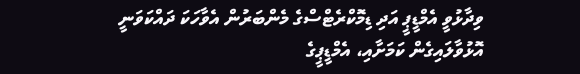ވިދާޅުވީ އެމްޑީޕީ އަދި ޑިމޮކްރެޓްސްގެ މެންބަރުން އެވާހަކަ ދައްކަވަނީ އޮޅުވާލައިގެން ކަމަށާއި، އެމްޑީޕީގެ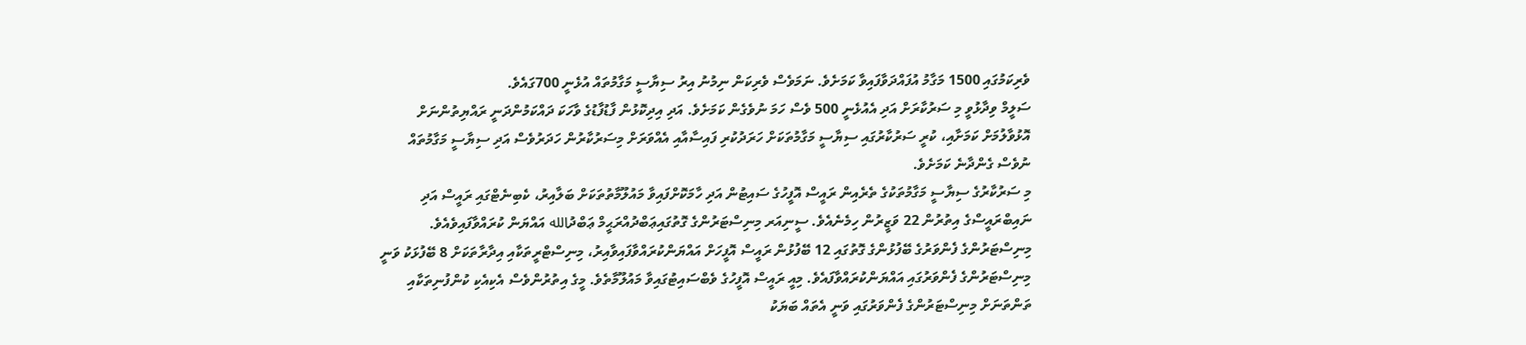ވެރިކަމުގައި 1500 މަގާމު އުފައްދަވާފައިވާ ކަމަށެވެ. ނަމަވެސް ވެރިކަން ނިމުނު އިރު ސިޔާސީ މަގާމުތައް އުޅެނީ 700ގައެވެ.
ސަލީމް ވިދާޅުވީ މި ސަރުކާރަށް އަދި އެއުޅެނީ 500 ވެސް ހަމަ ނުވެގެން ކަމަށެވެ. އަދި އިދިކޮޅުން ފާޑުފާޑުގެ ވާހަކަ ދައްކަމުންދަނީ ރައްޔިތުންނަށް އޮޅުވާލުމަށް ކަމަށާއި، ކުރީ ސަރުކާރުގައި ސިޔާސީ މަގާމުތަކަށް ހަރަދުކުރި ފައިސާއާއި އެއްވަރަށް މިސަރުކާރުން ހަދަރުވެސް އަދި ސިޔާސީ މަގާމުތައް ނުވެސް ގެންދާނެ ކަމަށެވެ.
މި ސަރުކާރުގެ ސިޔާސީ މަގާމުތަކުގެ ތެރެއިން ރައީސް އޮފީހުގެ ސައިޓުން އަދި ހާމަކޮށްފައިވާ މައުލޫމާތުތަކަށް ބަލާއިރު، ކެބިނެޓްގައި ރައީސް އަދި ނައިބްރައީސްގެ އިތުރުން 22 ވަޒީރުން ހިމެނެއެވެ. ސީނިއަރ މިނިސްޓަރުންގެ ގޮތުގައިޢަބްދުއްރަޙީމް ޢަބްދުالله އައްޔަން ކުރައްވާފައިވެއެވެ.
މިނިސްޓަރުންގެ ފެންވަރުގެ ބޭފުޅުންގެ ގޮތުގައި 12 ބޭފުޅުން ރައީސް އޮފީހަށް އައްޔަންކުރައްވާފައިވާއިރު، މިނިސްޓްރީތަކާއި އިދާރާތަކަށް 8 ބޭފުޅަކު ވަނީ މިނިސްޓަރުންގެ ފެންވަރުގައި އައްޔަންކުރައްވާފައެވެ. މިއީ ރައީސް އޮފީހުގެ ވެބްސައިޓުގައިވާ މައުލޫމާތެވެ. މީގެ އިތުރުންވެސް އެކިއެކި ކުންފުނިތަކާއި ތަންތަނަށް މިނިސްޓަރުންގެ ފެންވަރުގައި ވަނީ އެތައް ބަޔަކު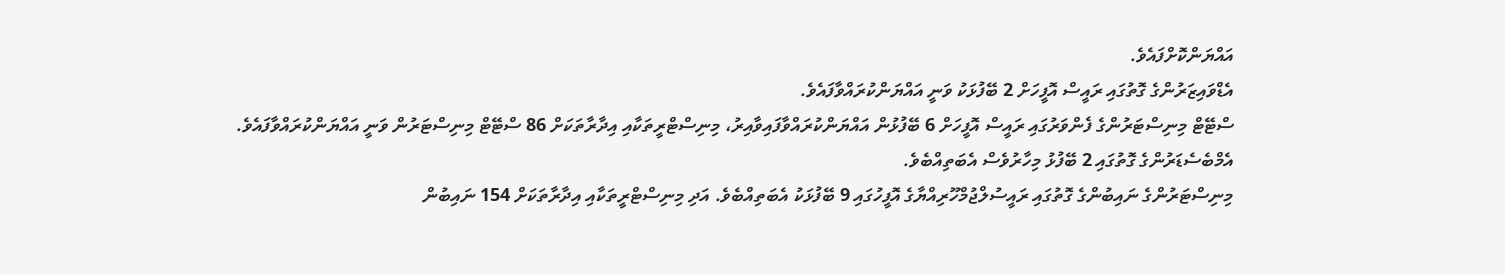އައްޔަންކޮށްފައެވެ.
އެޑްވައިޒަރުންގެ ގޮތުގައި ރައީސް އޮފީހަށް 2 ބޭފުޅަކު ވަނީ އައްޔަންކުރައްވާފައެވެ.
ސްޓޭޓް މިނިސްޓަރުންގެ ފެންވަރުގައި ރައީސް އޮފީހަށް 6 ބޭފުޅުން އައްޔަންކުރައްވާފައިވާއިރު، މިނިސްޓްރީތަކާއި އިދާރާތަކަށް 86 ސްޓޭޓް މިނިސްޓަރުން ވަނީ އައްޔަންކުރައްވާފައެވެ.
އެމްބެސެޑަރުންގެ ގޮތުގައި 2 ބޭފުޅު މިހާރުވެސް އެބަތިއްބެވެ.
މިނިސްޓަރުންގެ ނައިބުންގެ ގޮތުގައި ރައީސުލްޖުމްހޫރިއްޔާގެ އޮފީހުގައި 9 ބޭފުޅަކު އެބަތިއްބެވެ. އަދި މިނިސްޓްރީތަކާއި އިދާރާތަކަށް 154 ނައިބުން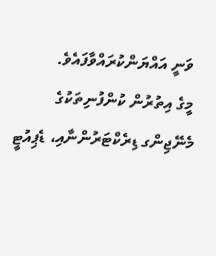ވަނީ އައްޔަންކުރައްވާފައެވެ.
މީގެ އިތުރުން ކުންފުނިތަކުގެ މެނޭޖިންގ ޑިރެކްޓަރުންނާއި، ޑެޕިއުޓީ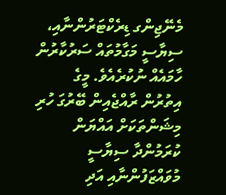މެނޭޖިންގ ޑިރެކްޓަރުންނާއި، ސިޔާސީ މަގާމުތައް ސަރުކާރުން ހާމައެއް ނުކުރެއެވެ. މީގެ އިތުރުން ރާއްޖެއިން ބޭރުގަ ހުރި މިޝަންތަކަށް އައްޔަން ކުރަމުންދާ ސިޔާސީ މުވައްޒަފުންނާއި އަދި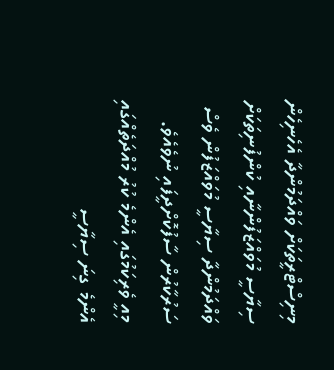މިނިސްޓްރީތަކަށް ވައްދަމުންދާ އެހެނިހެން ސިޔާސީ މުވައްޒަފުންނާއި ކުންފުނިތަކަށް ވައްދަމުންދާ ސިޔާސީ މުވައްޒަފުން ވެސް ސަރުކާރުން ސާފުކޮށްދީފައި ނުވެއެވެ.
މިއީ ވެރިކަމުގައި އެންމެ ކުރު މުއްދަތެއްގައި އެންމެ ގިނަ ސިޔާސީ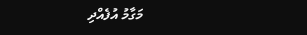މަގާމު އުފެއްދި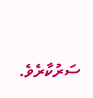ސަރުކާރެވެ.